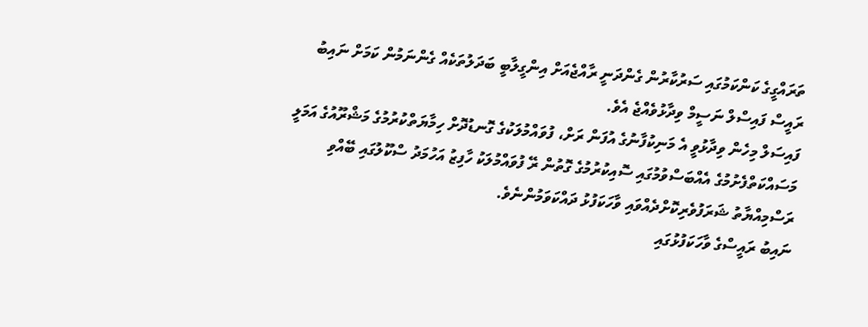ތަރައްގީގެ ކަންކަމުގައި ސަރުކާރުން ގެންދަނީ ރާއްޖެއަށް އިންގީލާބީ ބަދަލުތަކެއް ގެންނަމުން ކަމަށް ނައިބު ރައީސް ފައިސްލް ނަސީމް ވިދާޅުވެއްޖެ އެވެ.
ފައިސަލް މިހެން ވިދާޅުވީ އެ މަނިކުފާނުގެ އުފަން ރަށް، ފުވައްމުލަކުގެ ގޮނޑުދޮށް ހިމާޔަތްކުރުމުގެ މަޝްރޫއުގެ އަމަލީ މަސައްކަތްފެށުމުގެ އެއްބަސްވުމުގައި ސޮއިކުރުމުގެ ގޮތުން ރޭ ފުވައްމުލަކު ހާފިޒު އަހުމަދު ސްކޫލުގައި ބޭއްވި ރަސްމިއްޔާތު ޝަރަފުވެރިކޮށްދެއްވައި ވާހަކަފުޅު ދައްކަވަމުންނެވެ.
ނައިބު ރައީސްގެ ވާހަކަފުޅުގައި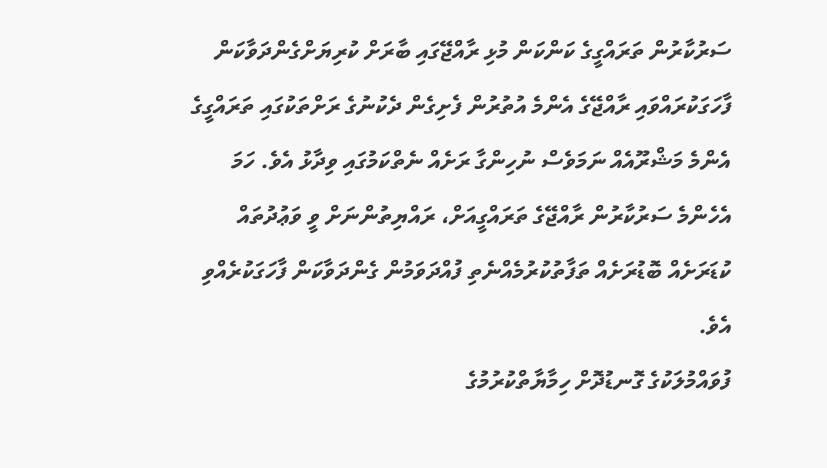ސަރުކާރުން ތަރައްގީގެ ކަންކަން މުޅި ރާއްޖޭގައި ބާރަށް ކުރިޔަށްގެންދަވާކަން ފާހަގަކުރައްވައި ރާއްޖޭގެ އެންމެ އުތުރުން ފެށިގެން ދެކުނުގެ ރަށްތަކުގައި ތަރައްގީގެ އެންމެ މަޝްރޫއެއް ނަމަވެސް ނުހިންގާ ރަށެއް ނެތްކަމުގައި ވިދާޅު އެވެ. ހަމަ އެހެންމެ ސަރުކާރުން ރާއްޖޭގެ ތަރައްގީއަށް، ރައްޔިތުންނަށް ވީ ވަޢުދުތައް ކުޑަރަށެއް ބޮޑުރަށެއް ތަފާތުކުރުމެއްނެތި ފުއްދަވަމުން ގެންދަވާކަން ފާހަގަކުރެއްވި އެވެ.
ފުވައްމުލަކުގެ ގޮނޑުދޮށް ހިމާޔާތްކުރުމުގެ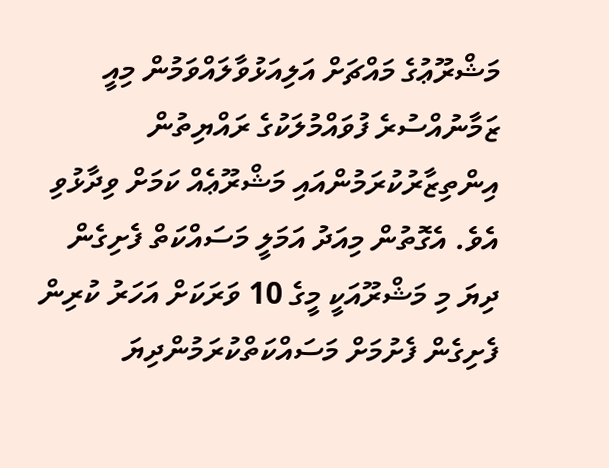މަޝްރޫޢުގެ މައްޗަށް އަލިއަޅުވާލައްވަމުން މިއީ ޒަމާނުއްސުރެ ފުވައްމުލަކުގެ ރައްޔިތުން އިންތިޒާރުކުރަމުންއައި މަޝްރޫޢެއް ކަމަށް ވިދާޅުވި އެވެ. އެގޮތުން މިއަދު އަމަލީ މަސައްކަތް ފެށިގެން ދިޔަ މި މަޝްރޫއަކީ މީގެ 10 ވަރަކަށް އަހަރު ކުރިން ފެށިގެން ފެށުމަށް މަސައްކަތްކުރަމުންދިޔަ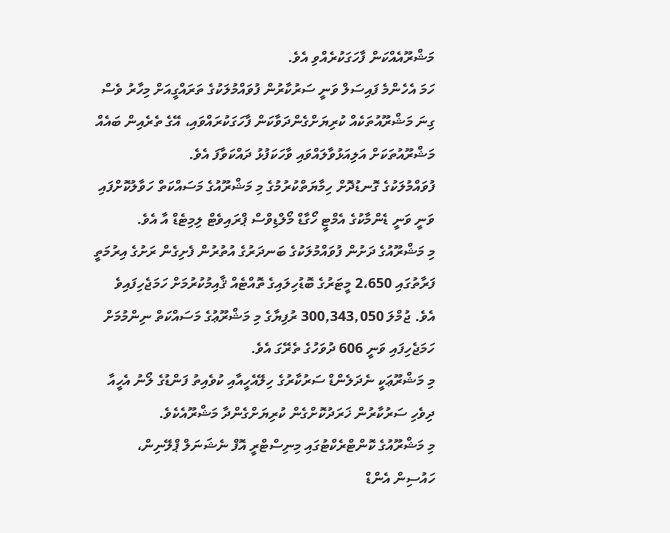މަޝްރޫއެއްކަން ފާހަގަކުރެއްވި އެވެ.
ހަމަ އެހެންމެ ފައިސަލް ވަނީ ސަރުކާރުން ފުވައްމުލަކުގެ ތަރައްގީއަށް މިހާރު ވެސް ގިނަ މަޝްރޫއުތަކެއް ކުރިޔަށްގެންދަވާކަން ފާހަގަކުރައްވައި، އޭގެ ތެރެއިން ބައެއް މަޝްރޫއުތަކަށް އަލިއަޅުވާލައްވައި ވާހަކަފުޅު ދައްކަވާފަ އެވެ.
ފުވައްމުލަކުގެ ގޮނޑުދޮށް ހިމާޔަތްކުރުމުގެ މި މަޝްރޫއުގެ މަސައްކަތް ހަވާލުކޮށްފައި ވަނީ ވަނީ ޑެންމާކުގެ އެމްޓީ ހޯގާޑް މޯލްޑިވްސް ޕްރައިވެޓް ލިމިޓެޑް އާ އެވެ.
މި މަޝްރޫއުގެ ދަށުން ފުވައްމުލަކުގެ ބަނދަރުގެ އުތުރުން ފެށިގެން ރަށުގެ އިރުމަތީ ފަރާތުގައި 2،650 މީޓަރުގެ ބޮޑުހިލައިގެ ތޮއްޓެއް ޤާއިމުކުރުމަށް ހަމަޖެހިފައިވެ އެވެ. ޖުމްލަ 300,343,050 ރުފިޔާގެ މި މަޝްރޫޢުގެ މަސައްކަތް ނިންމުމަށް ހަމަޖެހިފައި ވަނީ 606 ދުވަހުގެ ތެރޭގަ އެވެ.
މި މަޝްރޫޢަކީ ނެދަލެންޑް ސަރުކާރުގެ ހިލޭއެހީއާއި ކުވެއިތު ފަންޑުގެ ލޯނު އެހީއާ ދިވެހި ސަރުކާރުން ޚަރަދުކޮށްގެން ކުރިޔަށްގެންދާ މަޝްރޫއެކެވެ.
މި މަޝްރޫއުގެ ކޮންޓްރެކްޓުގައި މިނިސްޓްރީ އޮފް ނެޝަނަލް ޕްލޭނިން، ހައުސިން އެންޑް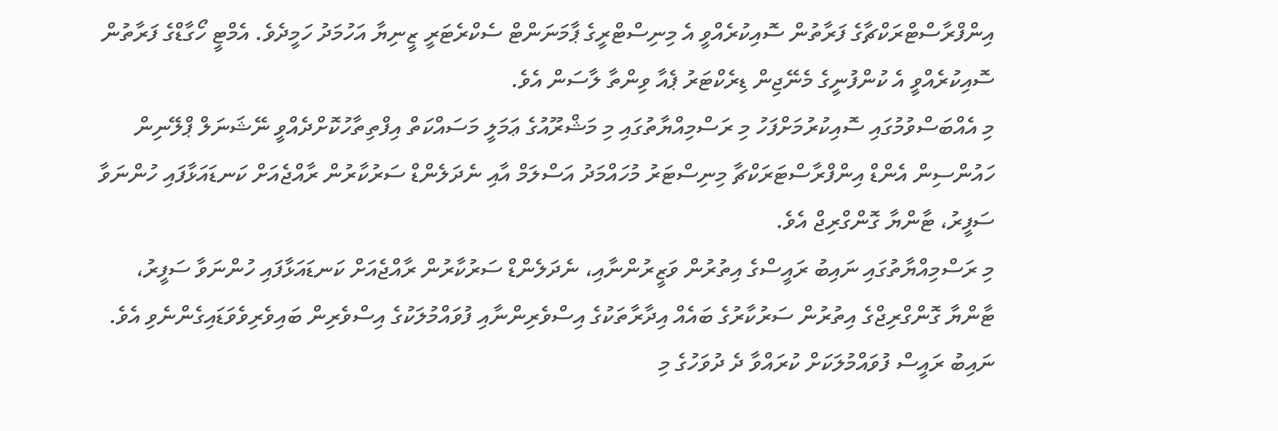އިންފްރާސްޓްރަކްޗާގެ ފަރާތުން ސޮއިކުރެއްވީ އެ މިނިސްޓްރީގެ ޕާމަނަންޓް ސެކްރެޓަރީ ޒީނިޔާ އަހުމަދު ހަމީދެވެ. އެމްޓީ ހޯގާޑްގެ ފަރާތުން ސޮއިކުރެއްވީ އެ ކުންފުނީގެ މެނޭޖިން ޑިރެކްޓަރު ޕެއާ ވިންތާ ލާސަން އެވެ.
މި އެއްބަސްވުމުގައި ސޮއިކުރުމަށްފަހު މި ރަސްމިއްޔާތުގައި މި މަޝްރޫއުގެ ޢަމަލީ މަސައްކަތް އިފްތިތާހުކޮށްދެއްވީ ނޭޝަނަލް ޕްލޭނިން ހައުންސިން އެންޑް އިންފްރާސްޓަރަކްޗާ މިނިސްޓަރު މުހައްމަދު އަސްލަމް އާއި ނެދަލެންޑް ސަރުކާރުން ރާއްޖެއަށް ކަނޑައަޅާފައި ހުންނަވާ ސަފީރު، ޓާންޔާ ގޮންގްރިޖް އެވެ.
މި ރަސްމިއްޔާތުގައި ނައިބު ރައީސްގެ އިތުރުން ވަޒީރުންނާއި، ނެދަލެންޑް ސަރުކާރުން ރާއްޖެއަށް ކަނޑައަޅާފައި ހުންނަވާ ސަފީރު، ޓާންޔާ ގޮންގްރިޖްގެ އިތުރުން ސަރުކާރުގެ ބައެއް އިދާރާތަކުގެ އިސްވެރިންނާއި ފުވައްމުލަކުގެ އިސްވެރިން ބައިވެރިވެވަޑައިގެންނެވި އެވެ.
ނައިބު ރައީސް ފުވައްމުލަކަށް ކުރައްވާ ދެ ދުވަހުގެ މި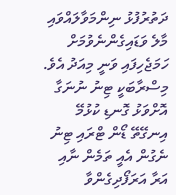ދަތުރުފުޅު ނިންމަވާލައްވައި މާލެ ވަޑައިގެންނެވުމަށް ހަމަޖެހިފައި ވަނީ މިއަދު އެވެ.
މިސްރާބަކީ ޓިނު ނުނަގާ އޮށްވަޅު ގޮނޑި ކުޅުމޭ އިނގޭތޭ ޑޯން ޓްރައި ޓިނު ނެގުން އެއީ ތަމެން ނާއި އަރާ އަރަފޯދިގެންވާ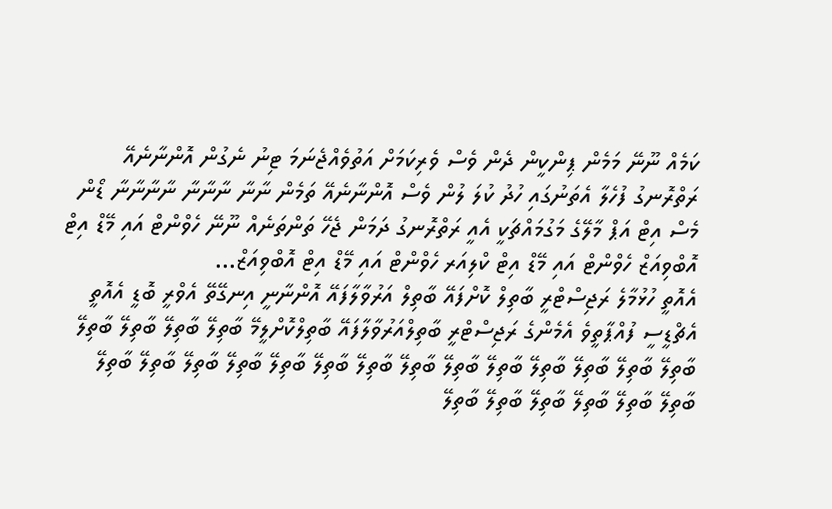ކަމެއް ނޫނޭ މަމެން ޕިންކީން ދެން ވެސް ވެރިކަމަށް އަތުވެއްޖެނަމަ ޓިނު ނެގުން އޮންނާނެއޭ ރަތްރޮނގު ފުހެލާ އެތަނުގައި ހުދު ކުލަ ލުން ވެސް އޮންނާނެއޭ ތަމެން ނާނާ ނާނާނާ ނާނާނާނާ ޑޯން މެސް އިޓް އަޕް މާލޭގެ މަގުމައްޗަކީ އެއީ ރަތްރޮނގު ދަމަން ޖެހޭ ތަންތަނެއް ނޫނޭ ހެވްންޓް އައި މޭޑް އިޓް އޮބްވިއަޒް ހެވްންޓް އައި މޭޑް އިޓް ކްލިއަރ ހެވްންޓް އައި މޭޑް އިޓް އޮބްވިއަޒް...
އެއޮތީ ހުޅުމާލެ ރަޖިސްޓްރީ ބާތިލް ކޮށްފައޭ ބާތިލް އަރުވާލާފައޭ އޮންނާނީ އިނގޭތޭ އެވްރީ ބޮޑީ އެއޮތީ އެޗްޑީސީ ފުއްޕާތީވެ އެމެންގެ ރަޖިސްޓްރީ ބާތިލްއަރުވާލާފައޭ ބާތިލްކޮށްލީމޭ ބާތިލޭ ބާތިލޭ ބާތިލޭ ބާތިލޭ ބާތިލޭ ބާތިލޭ ބާތިލޭ ބާތިލޭ ބާތިލޭ ބާތިލޭ ބާތިލޭ ބާތިލޭ ބާތިލޭ ބާތިލޭ ބާތިލޭ ބާތިލޭ ބާތިލޭ ބާތިލޭ ބާތިލޭ ބާތިލޭ ބާތިލޭ ބާތިލޭ ބާތިލޭ ބާތިލޭ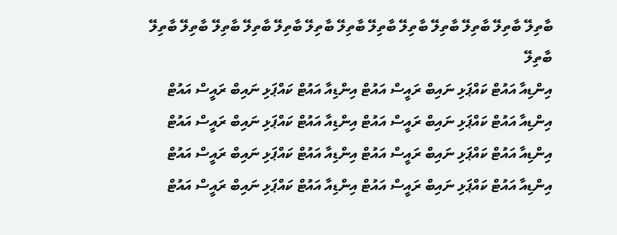ބާތިލޭ ބާތިލޭ ބާތިލޭ ބާތިލޭ ބާތިލޭ ބާތިލޭ ބާތިލޭ ބާތިލޭ ބާތިލޭ ބާތިލޭ ބާތިލޭ ބާތިލޭ ބާތިލޭ ބާތިލޭ
އިންޑިއާ އައުޓް ކައްޕަޅި ނައިބް ރައީސް އައުޓް އިންޑިއާ އައުޓް ކައްޕަޅި ނައިބް ރައީސް އައުޓް އިންޑިއާ އައުޓް ކައްޕަޅި ނައިބް ރައީސް އައުޓް އިންޑިއާ އައުޓް ކައްޕަޅި ނައިބް ރައީސް އައުޓް އިންޑިއާ އައުޓް ކައްޕަޅި ނައިބް ރައީސް އައުޓް އިންޑިއާ އައުޓް ކައްޕަޅި ނައިބް ރައީސް އައުޓް އިންޑިއާ އައުޓް ކައްޕަޅި ނައިބް ރައީސް އައުޓް އިންޑިއާ އައުޓް ކައްޕަޅި ނައިބް ރައީސް އައުޓް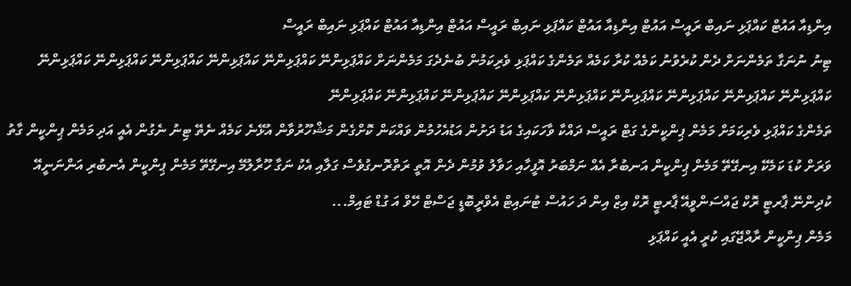އިންޑިއާ އައުޓް ކައްޕަޅި ނައިބް ރައީސް އައުޓް އިންޑިއާ އައުޓް ކައްޕަޅި ނައިބް ރައީސް އައުޓް އިންޑިއާ އައުޓް ކައްޕަޅި ނައިބް ރައީސް
ޓިނު ނުނަގާ ތަމެންނަށް ދެން ކުރެވުނު ކަމެއް ކުރާ ކަމެއް ތަމެންގެ ކައްޕަޅި ވެރިކަމުން ބުނެދެގަ މަމެންނަށް ކައްޕަޅިންނޭ ކައްޕަޅިންނޭ ކައްޕަޅިންނޭ ކައްޕަޅިންނޭ ކައްޕަޅިންނޭ ކައްޕަޅިންނޭ ކައްޕަޅިންނޭ ކައްޕަޅިންނޭ ކައްޕަޅިންނޭ ކައްޕަޅިންނޭ ކައްޕަޅިންނޭ ކައްޕަޅިންނޭ ކައްޕަޅިންނޭ ކައްޕަޅިންނޭ ކައްޕަޅިންނޭ
ތަމެންގެ ކައްޕަޅި ވެރިކަމަށް މަމެން ޕިންކީންގެ ގަޓް ރައީސް ދައްކާ ވާހަކައިގެ އަޑު ދަށުން އަޑުއެހުމުން ވައްކަން ކޮށްގެން މަޝްހޫރުވާން އުޅޭނެ ކަމެއް ނެތޭ ޓިނު ނެގުން އެއީ އަދި މަމެން ޕިންކީން ގާތު ވަރަށް ކުޑަ ކަމެކޭ އިނގޭތޭ މަމެން ޕިންކީން އަނބުރާ އެއް ނަމްބަރު އޮފީހާއި ހަވާލު ވުމުން ދެން އޮތީ ރަތްރޮނގުވެސް ގަލާއި އެކު ނަގާ ހޫރާލުމޭ އިނގޭތޭ މަމެން ޕިންކީން އެނބުރި އަންނަނީއޭ ކުދިންނޭ ޕާރޓީ ރޮކް ޖައްސަންވީއޭ ޕާރޓީ ރޮކް އިޒް އިން ދަ ހައުސް ޓުނައިޓް އެވްރީބޮޑީ ޖަސްޓް ހޭވް އަ ގުޑް ޓައިމް...
މަމެން ޕިންކީން ރާއްޖޭގައި ކުރީ އެއީ ކައްޕަޅި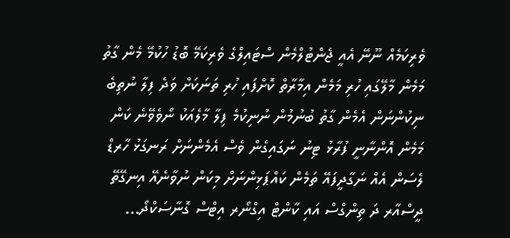ވެރިކަމެއް ނޫނޭ އެއީ ޖެންޓުލްމެން ސްޓައިލްގެ ވެރިކަމޭ ބޮޑު ހުކުމޭ މެން ގާތު މަމެން މާލޭގައި ހުރި މަމެން އިމާރާތް ކޮށްފައި ހުރި ތަނަކަށް ވަދެ ފިލާ ނުތިބެ ނިކުންނަން އެމެން ގާތު ބުނުމުން ނުނިކުމެ ފިލާ މާލެއަކު ނޯވެވޭނެ ކަން މަމެން އޮންނާނީ ފުރާޅު ޓިނު ނަގައިގެން ވެސް އެމެންނަށް ރަނގަޅު ހާރޑް ލެސަން އެއް ނަގާދީފައޭ ތަމެން ކައްޕަޅިންނަށް މިކަން ނުވާނެއޭ އިނގޭތޭ ދީސްއާރ ދަ ތިންގްސް އައި ކާންޓް އިގްނޯރ އިޓްސް ގޮނާސަކްދޯ...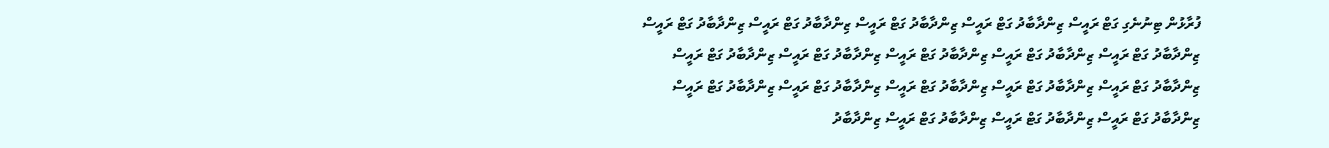ފުރާޅުން ޓިނުނެގި ގަޓް ރައީސް ޒިންދާބާދު ގަޓް ރައީސް ޒިންދާބާދު ގަޓް ރައީސް ޒިންދާބާދު ގަޓް ރައީސް ޒިންދާބާދު ގަޓް ރައީސް ޒިންދާބާދު ގަޓް ރައީސް ޒިންދާބާދު ގަޓް ރައީސް ޒިންދާބާދު ގަޓް ރައީސް ޒިންދާބާދު ގަޓް ރައީސް ޒިންދާބާދު ގަޓް ރައީސް ޒިންދާބާދު ގަޓް ރައީސް ޒިންދާބާދު ގަޓް ރައީސް ޒިންދާބާދު ގަޓް ރައީސް ޒިންދާބާދު ގަޓް ރައީސް ޒިންދާބާދު ގަޓް ރައީސް ޒިންދާބާދު ގަޓް ރައީސް ޒިންދާބާދު ގަޓް ރައީސް ޒިންދާބާދު ގަޓް ރައީސް ޒިންދާބާދު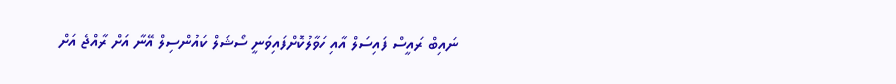ނައިބް ރައީސް ފައިސަލް އާއި ހަވާލުކޮށްފައިވަނީ ސޯޝަލް ކައުންސިލް އޭނާ އަށް ރާއްޖެ އަށް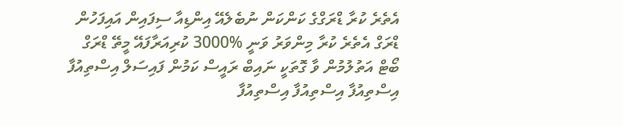އެތެރެ ކުރާ ޑްރަގްގެ ކަންކަން ނުބެލެއޭ އިންޑިއާ ސިފައިން އައިފަހުން ޑްރަގް އެތެރެ ކުރާ މިންވަރު ވަނީ %3000 ކުރިއަރާފައޭ މީތޭ ޑްރަގް ބޯޓް އަތުލުމުން ވާ ގޮތަކީ ނައިބް ރައީސް ކަމުން ފައިސަލް އިސްތިއުފާ އިސްތިއުފާ އިސްތިއުފާ އިސްތިއުފާ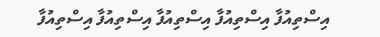އިސްތިއުފާ އިސްތިއުފާ އިސްތިއުފާ އިސްތިއުފާ އިސްތިއުފާ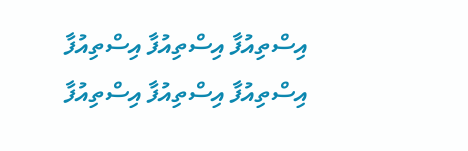އިސްތިއުފާ އިސްތިއުފާ އިސްތިއުފާ އިސްތިއުފާ އިސްތިއުފާ އިސްތިއުފާ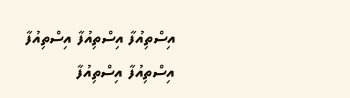އިސްތިއުފާ އިސްތިއުފާ އިސްތިއުފާ އިސްތިއުފާ އިސްތިއުފާ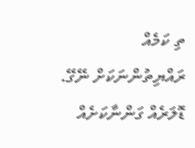ތި ކަމެއް ރައްޔިތުންނަކަށް ނޭގޭ. ޑޮލަރެއް ގަންނާކަށެއް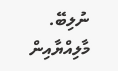ނުލިބޭ. މާލިއްޔާއިން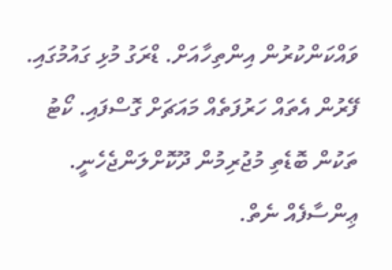ވައްކަންކުރުން އިންތިހާއަށް. ޑްރަގު މުޅި ގައުމުގައި. ފޭރުން އެތައް ހަރުފަތެއް މައަޗަށް ގޮސްފައި. ކޯޓު ތަކުން ބޮޑެތި މުޖުރިމުން ދޫކޮށްލަންޖެހެނީ. ޢިންސާފެއް ނެތް.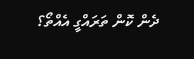ދެން ކޮން ތަރައްގީ އެއްތޯ؟